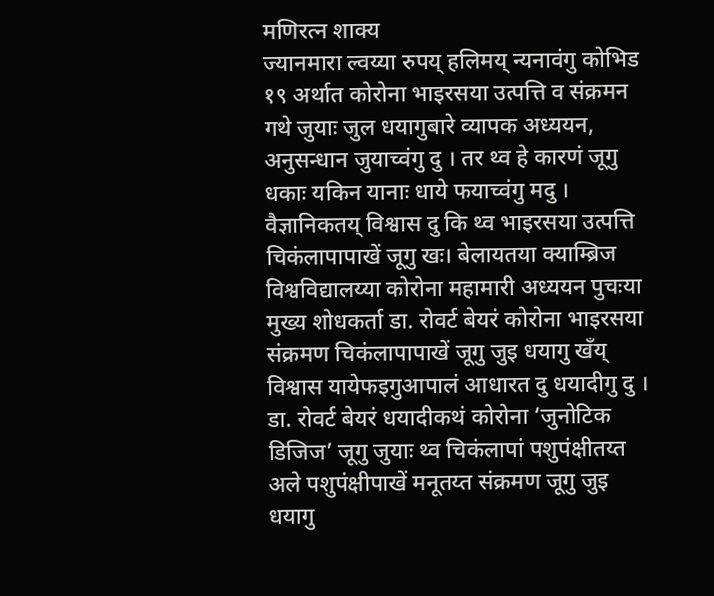मणिरत्न शाक्य
ज्यानमारा ल्वय्या रुपय् हलिमय् न्यनावंगु कोभिड १९ अर्थात कोरोना भाइरसया उत्पत्ति व संक्रमन गथे जुयाः जुल धयागुबारे व्यापक अध्ययन, अनुसन्धान जुयाच्वंगु दु । तर थ्व हे कारणं जूगु धकाः यकिन यानाः धाये फयाच्वंगु मदु । वैज्ञानिकतय् विश्वास दु कि थ्व भाइरसया उत्पत्ति चिकंलापापाखें जूगु खः। बेलायतया क्याम्ब्रिज विश्वविद्यालय्या कोरोना महामारी अध्ययन पुचःया मुख्य शोधकर्ता डा. रोवर्ट बेयरं कोरोना भाइरसया संक्रमण चिकंलापापाखें जूगु जुइ धयागु खँय् विश्वास यायेफइगुआपालं आधारत दु धयादीगु दु ।
डा. रोवर्ट बेयरं धयादीकथं कोरोना ‘जुनोटिक डिजिज’ जूगु जुयाः थ्व चिकंलापां पशुपंक्षीतय्त अले पशुपंक्षीपाखें मनूतय्त संक्रमण जूगु जुइ धयागु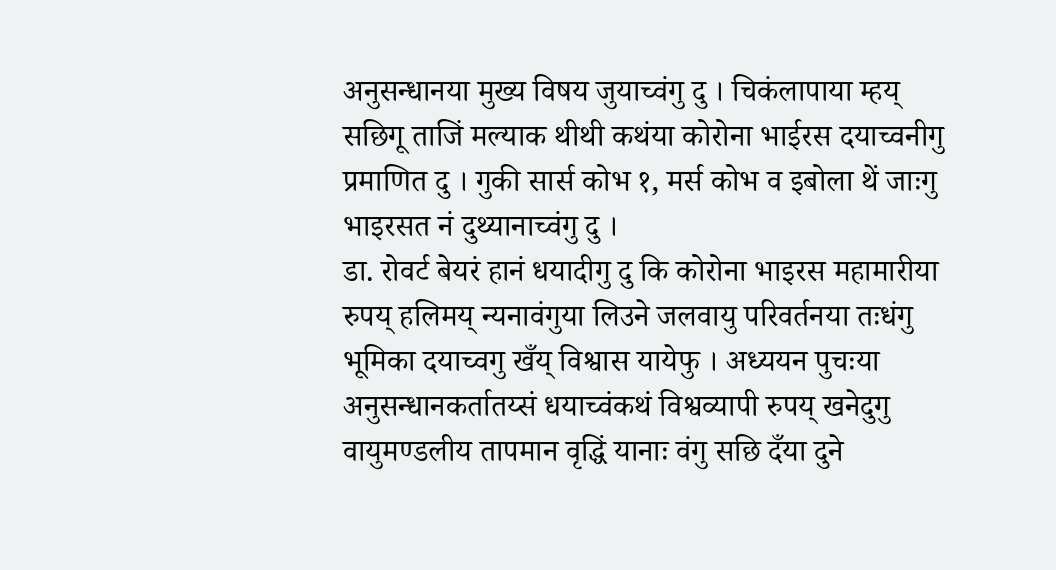अनुसन्धानया मुख्य विषय जुयाच्वंगु दु । चिकंलापाया म्हय् सछिगू ताजिं मल्याक थीथी कथंया कोरोना भाईरस दयाच्वनीगु प्रमाणित दु । गुकी सार्स कोभ १, मर्स कोभ व इबोला थें जाःगु भाइरसत नं दुथ्यानाच्वंगु दु ।
डा. रोवर्ट बेयरं हानं धयादीगु दु कि कोरोना भाइरस महामारीया रुपय् हलिमय् न्यनावंगुया लिउने जलवायु परिवर्तनया तःधंगु भूमिका दयाच्वगु खँय् विश्वास यायेफु । अध्ययन पुचःया अनुसन्धानकर्तातय्सं धयाच्वंकथं विश्वव्यापी रुपय् खनेदुगु वायुमण्डलीय तापमान वृद्धिं यानाः वंगु सछि दँया दुने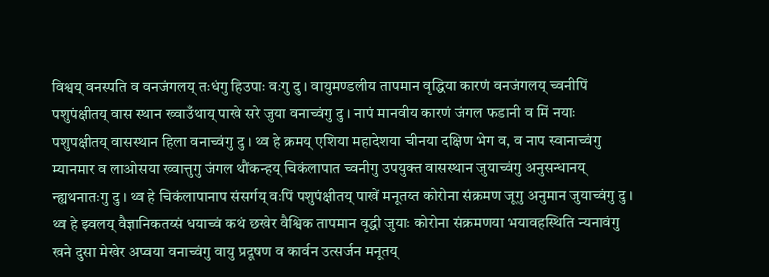विश्वय् वनस्पति व वनजंगलय् तःधंगु हिउपाः वःगु दु । वायुमण्डलीय तापमान वृद्धिया कारणं वनजंगलय् च्वनीपिं पशुपंक्षीतय् वास स्थान ख्वाउँथाय् पाखे सरे जुया वनाच्वंगु दु । नापं मानवीय कारणं जंगल फडानी व मिं नयाः पशुपक्षीतय् वासस्थान हिला वनाच्वंगु दु । थ्व हे क्रमय् एशिया महादेशया चीनया दक्षिण भेग व, व नाप स्वानाच्वंगु म्यानमार व लाओसया ख्वात्तुगु जंगल थौंकन्हय् चिकंलापात च्वनीगु उपयुक्त वासस्थान जुयाच्वंगु अनुसन्धानय् न्ह्यथनातःगु दु । थ्व हे चिकंलापानाप संसर्गय् वःपिं पशुपंक्षीतय् पाखें मनूतय्त कोरोना संक्रमण जूगु अनुमान जुयाच्वंगु दु ।
थ्व हे झ्वलय् वैज्ञानिकतय्सं धयाच्वं कथं छखेर वैश्विक तापमान वृद्धी जुयाः कोरोना संक्रमणया भयावहस्थिति न्यनावंगु खने दुसा मेखेर अप्वया वनाच्वंगु वायु प्रदूषण व कार्वन उत्सर्जन मनूतय्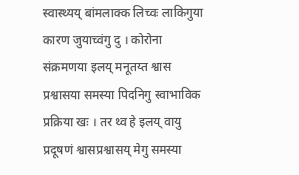स्वास्थ्यय् बांमलाक्क लिच्वः लाकिगुया कारण जुयाच्वंगु दु । कोरोना संक्रमणया इलय् मनूतय्त श्वास प्रश्वासया समस्या पिदनिगु स्वाभाविक प्रक्रिया खः । तर थ्व हे इलय् वायु प्रदूषणं श्वासप्रश्वासय् मेगु समस्या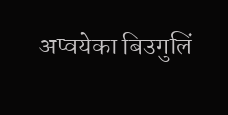अप्वयेका बिउगुलिं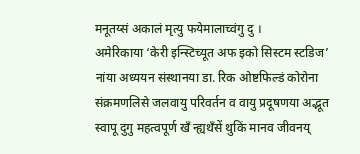मनूतय्सं अकालं मृत्यु फयेमालाच्वंगु दु ।
अमेरिकाया ‘केरी इन्स्टिच्यूत अफ इको सिस्टम स्टडिज’ नांया अध्ययन संस्थानया डा. रिक ओष्टफिल्डं कोरोना संक्रमणलिसे जलवायु परिवर्तन व वायु प्रदूषणया अद्भूत स्वापू दुगु महत्वपूर्ण खँ न्ह्यथँसें थुकिं मानव जीवनय्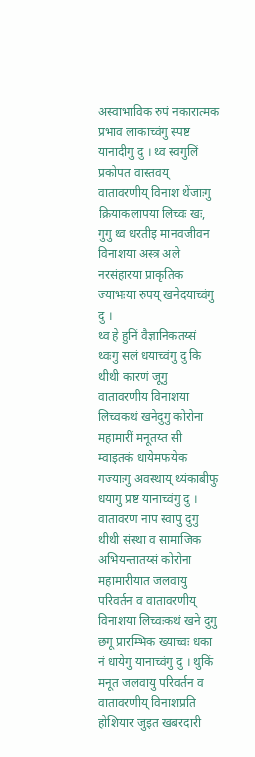अस्वाभाविक रुपं नकारात्मक प्रभाव लाकाच्वंगु स्पष्ट यानादीगु दु । थ्व स्वगुलिं प्रकोपत वास्तवय् वातावरणीय् विनाश थेंजाःगु क्रियाकलापया लिच्वः खः, गुगु थ्व धरतीइ मानवजीवन विनाशया अस्त्र अले नरसंहारया प्राकृतिक ज्याभःया रुपय् खनेदयाच्वंगु दु ।
थ्व हे हुनिं वैज्ञानिकतय्सं थ्वःगु सलं धयाच्वंगु दु कि थीथी कारणं जूगु वातावरणीय विनाशया लिच्वकथं खनेदुगु कोरोना महामारीं मनूतय्त सी म्वाइतकं धायेमफयेक गज्याःगु अवस्थाय् थ्यंकाबीफु धयागु प्रष्ट यानाच्वंगु दु । वातावरण नाप स्वापु दुगु थीथी संस्था व सामाजिक अभियन्तातय्सं कोरोना महामारीयात जलवायु परिवर्तन व वातावरणीय् विनाशया लिच्वःकथं खने दुगु छगू प्रारम्भिक ख्याच्वः धका नं धायेगु यानाच्वंगु दु । थुकिं मनूत जलवायु परिवर्तन व वातावरणीय् विनाशप्रति होशियार जुइत खबरदारी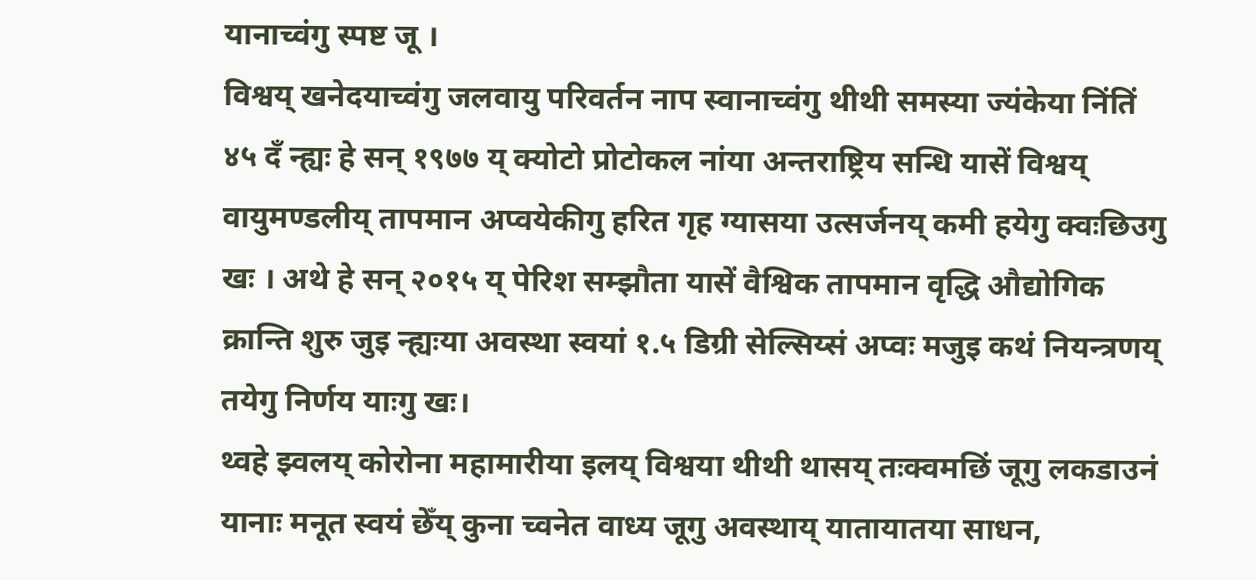यानाच्वंगु स्पष्ट जू ।
विश्वय् खनेदयाच्वंगु जलवायु परिवर्तन नाप स्वानाच्वंगु थीथी समस्या ज्यंकेया निंतिं ४५ दँ न्ह्यः हे सन् १९७७ य् क्योटो प्रोटोकल नांया अन्तराष्ट्रिय सन्धि यासें विश्वय् वायुमण्डलीय् तापमान अप्वयेकीगु हरित गृह ग्यासया उत्सर्जनय् कमी हयेगु क्वःछिउगु खः । अथे हे सन् २०१५ य् पेरिश सम्झौता यासें वैश्विक तापमान वृद्धि औद्योगिक क्रान्ति शुरु जुइ न्ह्यःया अवस्था स्वयां १.५ डिग्री सेल्सिय्सं अप्वः मजुइ कथं नियन्त्रणय् तयेगु निर्णय याःगु खः।
थ्वहे झ्वलय् कोरोना महामारीया इलय् विश्वया थीथी थासय् तःक्वमछिं जूगु लकडाउनं यानाः मनूत स्वयं छेँय् कुना च्वनेत वाध्य जूगु अवस्थाय् यातायातया साधन,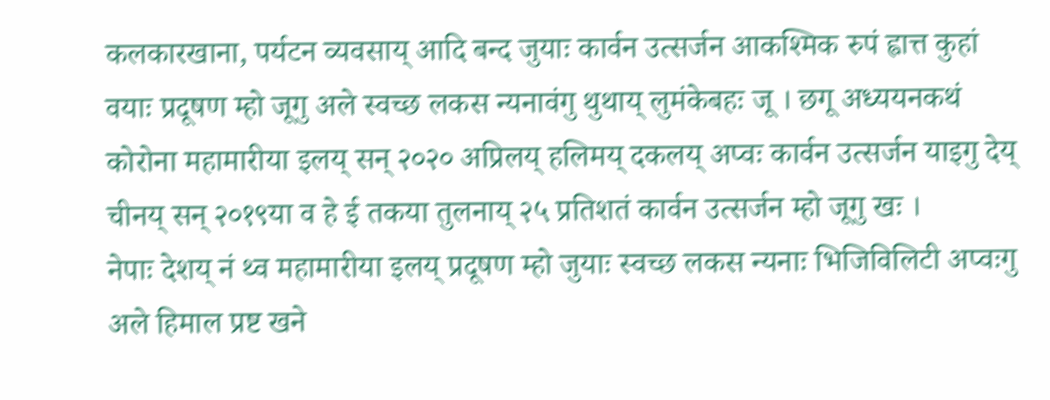कलकारखाना, पर्यटन व्यवसाय् आदि बन्द जुयाः कार्वन उत्सर्जन आकश्मिक रुपं ह्वात्त कुहां वयाः प्रदूषण म्हो जूगु अले स्वच्छ लकस न्यनावंगु थुथाय् लुमंकेबहः जू । छगू अध्ययनकथं कोरोना महामारीया इलय् सन् २०२० अप्रिलय् हलिमय् दकलय् अप्वः कार्वन उत्सर्जन याइगु देय् चीनय् सन् २०१९या व हे ई तकया तुलनाय् २५ प्रतिशतं कार्वन उत्सर्जन म्हो जूगु खः ।
नेपाः देशय् नं थ्व महामारीया इलय् प्रदूषण म्हो जुयाः स्वच्छ लकस न्यनाः भिजिविलिटी अप्वःगु अले हिमाल प्रष्ट खने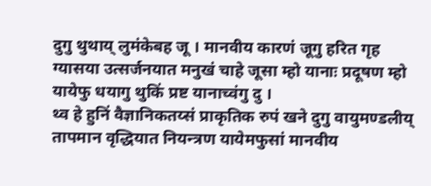दुगु थुथाय् लुमंकेबह जू । मानवीय कारणं जूगु हरित गृह ग्यासया उत्सर्जनयात मनुखं चाहे जूसा म्हो यानाः प्रदूषण म्हो यायेफु धयागु थुकिं प्रष्ट यानाच्वंगु दु ।
थ्व हे हुनिं वैज्ञानिकतय्सं प्राकृतिक रुपं खने दुगु वायुमण्डलीय् तापमान वृद्धियात नियन्त्रण यायेमफुसां मानवीय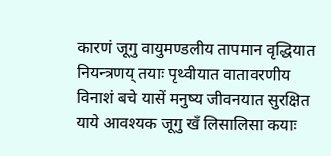कारणं जूगु वायुमण्डलीय तापमान वृद्धियात नियन्त्रणय् तयाः पृथ्वीयात वातावरणीय विनाशं बचे यासें मनुष्य जीवनयात सुरक्षित याये आवश्यक जूगु खँ लिसालिसा कयाः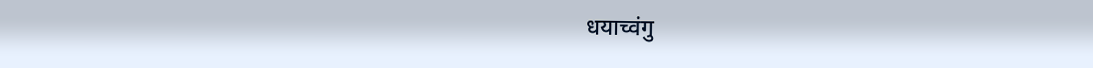धयाच्वंगु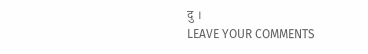दु ।
LEAVE YOUR COMMENTS